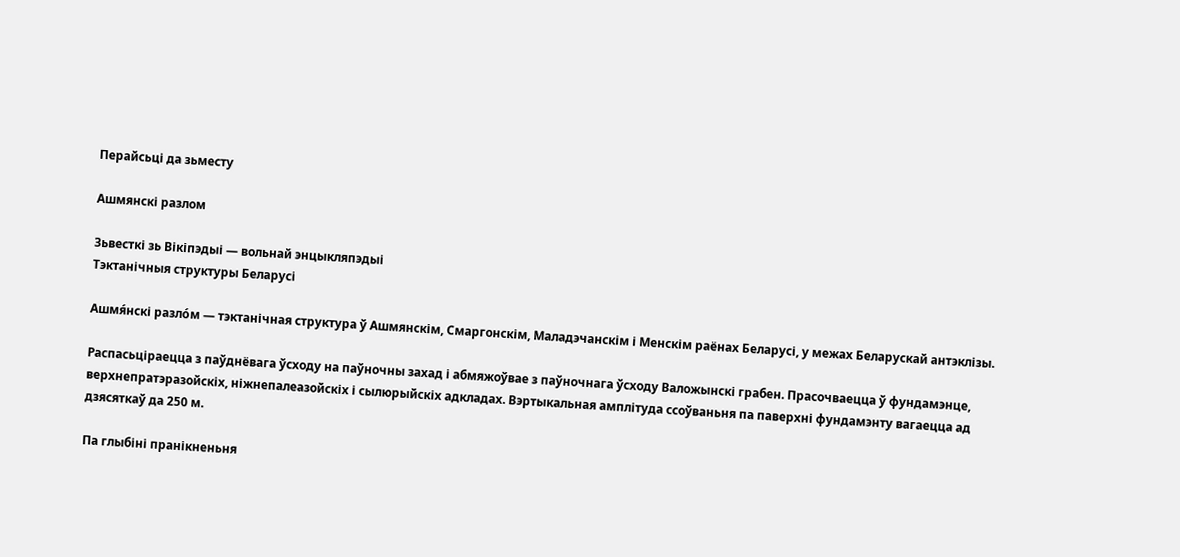Перайсьці да зьместу

Ашмянскі разлом

Зьвесткі зь Вікіпэдыі — вольнай энцыкляпэдыі
Тэктанічныя структуры Беларусі

Ашмя́нскі разло́м — тэктанічная структура ў Ашмянскім, Смаргонскім, Маладэчанскім і Менскім раёнах Беларусі, у межах Беларускай антэклізы.

Распасьціраецца з паўднёвага ўсходу на паўночны захад і абмяжоўвае з паўночнага ўсходу Валожынскі грабен. Прасочваецца ў фундамэнце, верхнепратэразойскіх, ніжнепалеазойскіх і сылюрыйскіх адкладах. Вэртыкальная амплітуда ссоўваньня па паверхні фундамэнту вагаецца ад дзясяткаў да 250 м.

Па глыбіні пранікненьня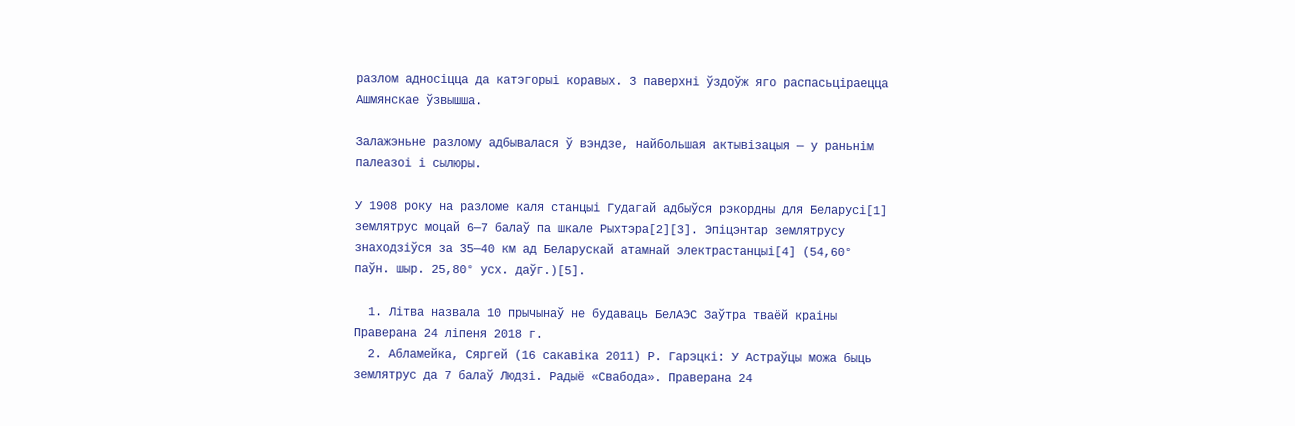разлом адносіцца да катэгорыі коравых. 3 паверхні ўздоўж яго распасьціраецца Ашмянскае ўзвышша.

Залажэньне разлому адбывалася ў вэндзе, найбольшая актывізацыя — у раньнім палеазоі і сылюры.

У 1908 року на разломе каля станцыі Гудагай адбыўся рэкордны для Беларусі[1] землятрус моцай 6—7 балаў па шкале Рыхтэра[2][3]. Эпіцэнтар землятрусу знаходзіўся за 35—40 км ад Беларускай атамнай электрастанцыі[4] (54,60° паўн. шыр. 25,80° усх. даўг.)[5].

  1. Літва назвала 10 прычынаў не будаваць БелАЭС Заўтра тваёй краіны Праверана 24 ліпеня 2018 г.
  2. Абламейка, Сяргей (16 сакавіка 2011) Р. Гарэцкі: У Астраўцы можа быць землятрус да 7 балаў Людзі. Радыё «Свабода». Праверана 24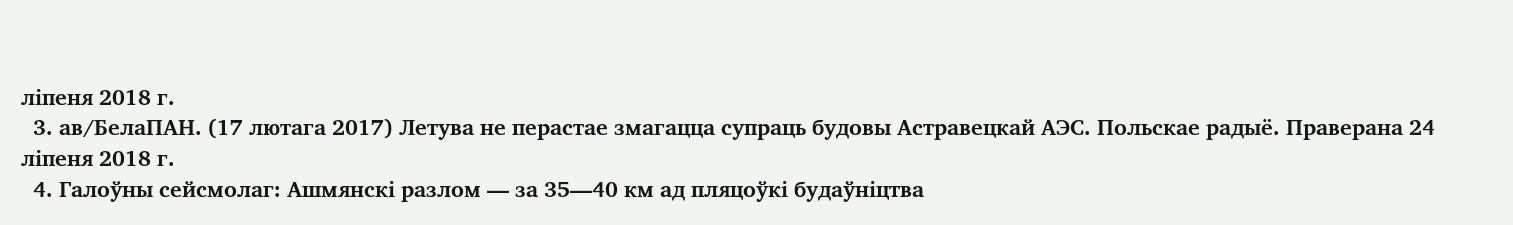ліпеня 2018 г.
  3. ав/БелаПАН. (17 лютага 2017) Летува не перастае змагацца супраць будовы Астравецкай АЭС. Польскае радыё. Праверана 24 ліпеня 2018 г.
  4. Галоўны сейсмолаг: Ашмянскі разлом — за 35—40 км ад пляцоўкі будаўніцтва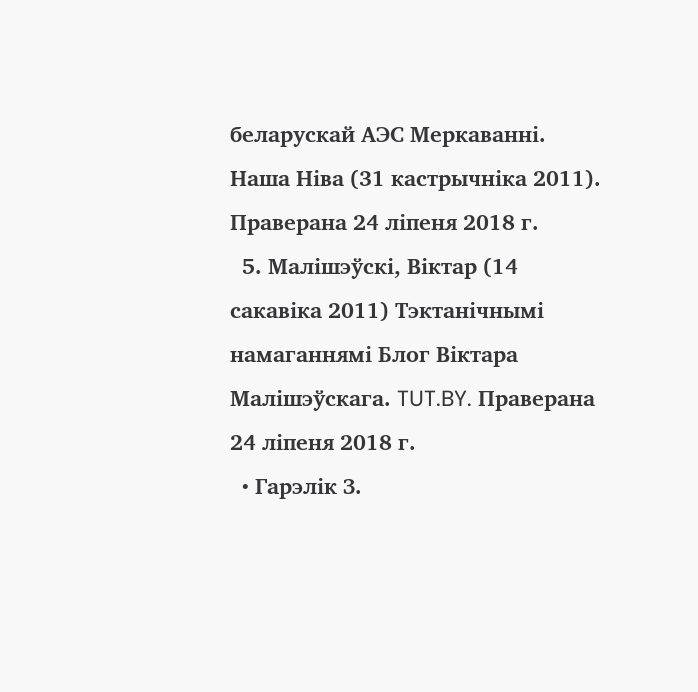беларускай АЭС Меркаванні. Наша Ніва (31 кастрычніка 2011). Праверана 24 ліпеня 2018 г.
  5. Малішэўскі, Віктар (14 сакавіка 2011) Тэктанічнымі намаганнямі Блог Віктара Малішэўскага. TUT.BY. Праверана 24 ліпеня 2018 г.
  • Гарэлік З.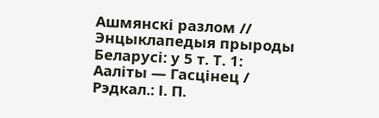Ашмянскі разлом // Энцыклапедыя прыроды Беларусі: у 5 т. Т. 1: Ааліты ― Гасцінец / Рэдкал.: І. П.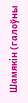Шамякін (галоўны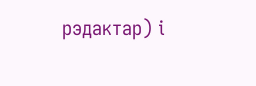рэдактар) і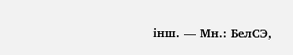інш. — Мн.: БелСЭ,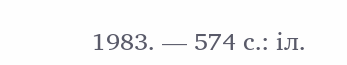1983. — 574 с.: іл.